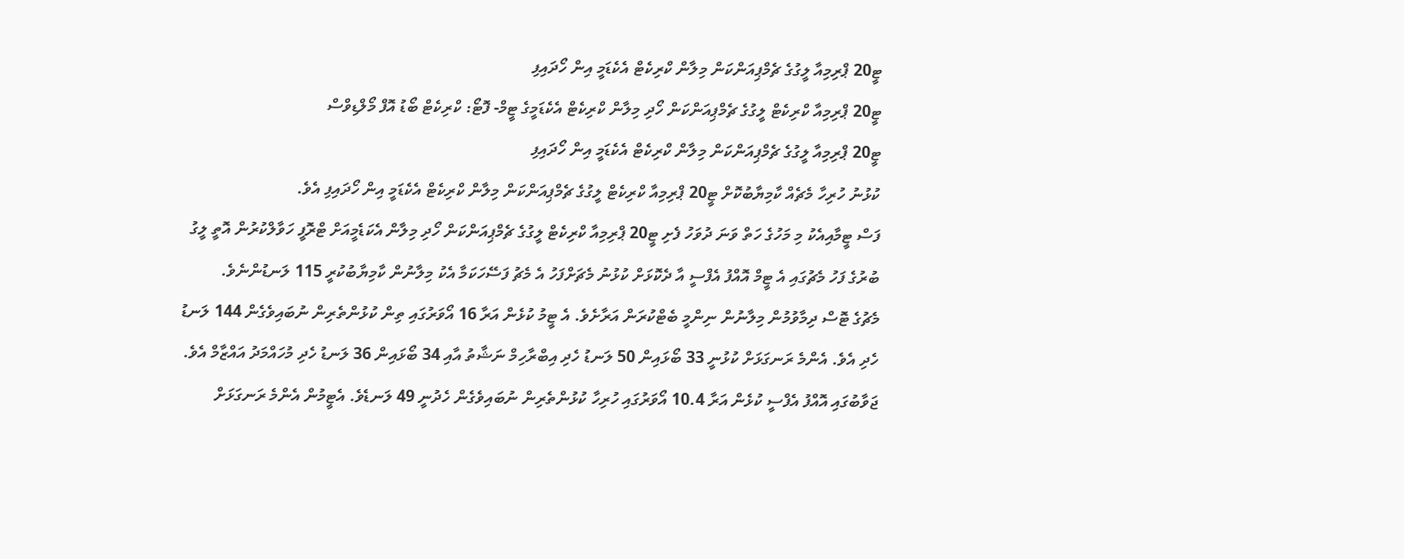ޓީ20 ޕްރިމިއާ ލީގުގެ ޗެމްޕިއަންކަން މިލާން ކްރިކެޓް އެކެޑަމީ އިން ހޯދައިފި
ޓީ20 ޕްރިމިއާ ކްރިކެޓް ލީގުގެ ޗެމްޕިއަންކަން ހޯދި މިލާން ކްރިކެޓް އެކެޑަމީގެ ޓީމް- ފޮޓޯ: ކްރިކެޓް ބޯޑު އޮފް މޯލްޑިވްސް
ޓީ20 ޕްރިމިއާ ލީގުގެ ޗެމްޕިއަންކަން މިލާން ކްރިކެޓް އެކެޑަމީ އިން ހޯދައިފި
ކުޅުނު ހުރިހާ މެޗެއް ކާމިޔާބުކޮށް ޓީ20 ޕްރިމިއާ ކްރިކެޓް ލީގުގެ ޗެމްޕިއަންކަން މިލާން ކްރިކެޓް އެކެޑަމީ އިން ހޯދައިފި އެވެ.
ފަސް ޓީމާއިއެކު މި މަހުގެ ހަތް ވަނަ ދުވަހު ފެށި ޓީ20 ޕްރިމިއާ ކްރިކެޓް ލީގުގެ ޗެމްޕިއަންކަން ހޯދި މިލާން އެކަޑެމީއަށް ޓްރޮފީ ހަވާލްކުރުން އޮތީ ލީގު ބުރުގެ ފަހު މެޗުގައި އެ ޓީމް އޮއްފު އެފްސީ އާ ދެކޮޅަށް ކުޅުނު މެޗަށްފަހު އެ މެޗު ފަސޭހަކަމާ އެކު މިލާނުން ކާމިޔާބުކުރީ 115 ލަނޑުންނެވެ.
މެޗުގެ ޓޮސް ދިމާވުމުން މިލާނުން ނިންމީ ބެޓްކުރަން އަރާށެވެ. އެ ޓީމު ކުޅެން އަރާ 16 އޯވަރުގައި ތިން ކުޅުންތެރިން ނުބައިވެގެން 144 ލަނޑު ހެދި އެވެ. އެންމެ ރަނގަޅަށް ކުޅުނީ 33 ބޯޅައިން 50 ލަނޑު ހެދި އިބްރާހިމް ނަޝާތު އާއި 34 ބޯޅައިން 36 ލަނޑު ހެދި މުހައްމަދު އައްޒާމް އެވެ.
ޖަވާބުގައި އޮއްފު އެފްސީ ކުޅެން އަރާ 10.4 އޯވަރުގައި ހުރިހާ ކުޅުންތެރިން ނުބައިވެގެން ހެދުނީ 49 ލަނޑެވެ. އެޓީމުން އެންމެ ރަނގަޅަށް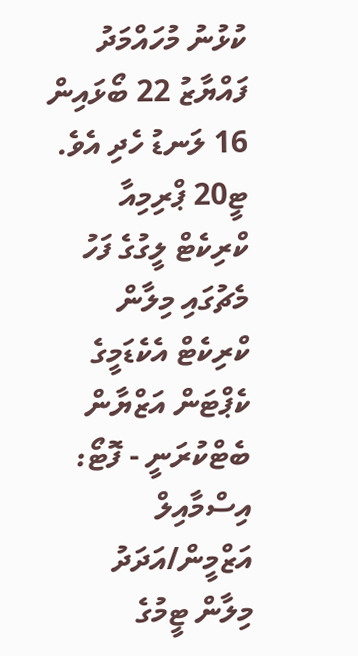ކުޅުނު މުހައްމަދު ފައްޔާޒު 22 ބޯޅައިން 16 ލަނޑު ހެދި އެވެ.
ޓީ20 ޕްރިމިއާ ކްރިކެޓް ލީގުގެ ފަހު މެޗުގައި މިލާން ކްރިކެޓް އެކެޑަމީގެ ކެޕްޓަން އަޒްޔާން ބެޓްކުރަނީ - ފޮޓޯ: އިސްމާއިލް އަޒްމީން/އަދަދު
މިލާން ޓީމުގެ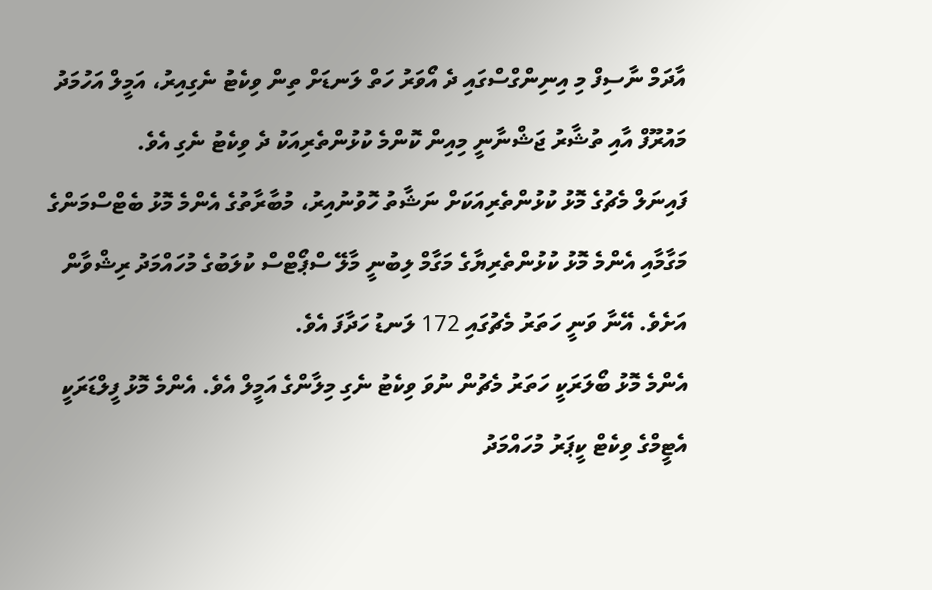އާދަމް ނާސިފް މި އިނިންގްސްގައި ދެ އޯވަރު ހަތް ލަނޑަށް ތިން ވިކެޓު ނެގިއިރު، އަމީލް އަހުމަދު މައުރޫފް އާއި ތުޝާރު ޖަޝްނާނީ މިއިން ކޮންމެ ކުޅުންތެރިއަކު ދެ ވިކެޓު ނެގި އެވެ.
ފައިނަލް މެޗުގެ މޮޅު ކުޅުންތެރިއަކަށް ނަޝާތު ހޮވުނުއިރު، މުބާރާތުގެ އެންމެ މޮޅު ބެޓްސްމަންގެ މަގާމާއި އެންމެ މޮޅު ކުޅުންތެރިޔާގެ މަގާމް ލިބުނީ މާލޭ ސްޕޯޓްސް ކުލަބުގެ މުހައްމަދު ރިޝްވާން އަށެވެ. އޭނާ ވަނީ ހަތަރު މެޗުގައި 172 ލަނޑު ހަދާފަ އެވެ.
އެންމެ މޮޅު ބޯލަރަކީ ހަތަރު މެޗުން ނުވަ ވިކެޓު ނެގި މިލާންގެ އަމީލް އެވެ. އެންމެ މޮޅު ފީލްޑަރަކީ އެޓީމްގެ ވިކެޓް ކީޕަރު މުހައްމަދު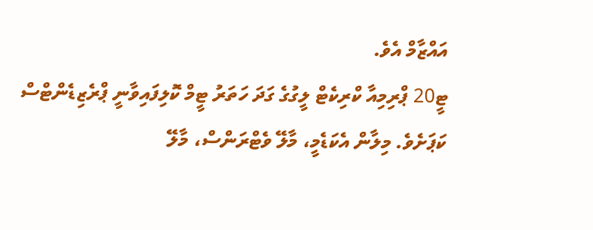އައްޒާމް އެވެ.
ޓީ20 ޕްރިމިއާ ކްރިކެޓް ލީގުގެ ގަދަ ހަތަރު ޓީމް ކޮލިފައިވާނީ ޕްރެޒިޑެންޓްސް ކަޕަށެވެ. މިލާން އެކަޑެމީ، މާލޭ ވެޓްރަންސް، މާލޭ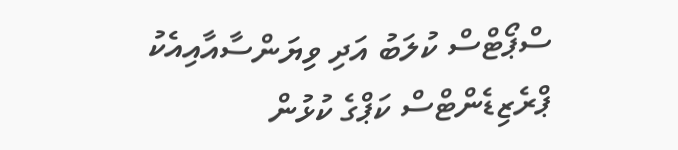ސްޕޯޓްސް ކުލަބު އަދި ވިޔަންސާއާއިއެކު ޕްރެޒިޑެންޓްސް ކަޕްގެ ކުޅުން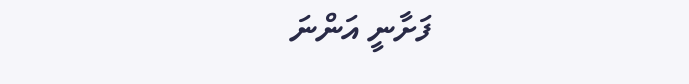ފަށާނީ އަންނަ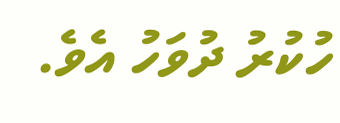ހުކުރު ދުވަހު އެވެ.